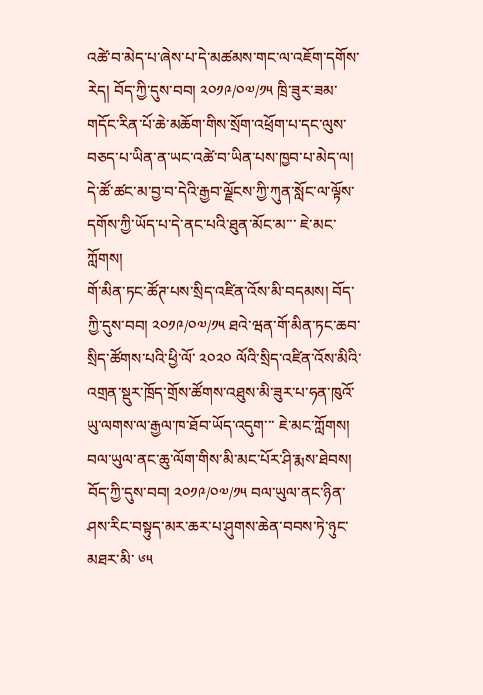འཚེ་བ་མེད་པ་ཞེས་པ་དེ་མཚམས་གང་ལ་འཇོག་དགོས་རེད། བོད་ཀྱི་དུས་བབ། ༢༠༡༩/༠༧/༡༥ ཁྲི་ཟུར་ཟམ་གདོང་རིན་པོ་ཆེ་མཆོག་གིས་སྲོག་འཕྲོག་པ་དང་ལུས་བཅད་པ་ཡིན་ན་ཡང་འཚེ་བ་ཡིན་པས་ཁྱབ་པ་མེད་ལ། དེ་ཚོ་ཚང་མ་བྱ་བ་དེའི་རྒྱབ་ལྗོངས་ཀྱི་ཀུན་སློང་ལ་ལྟོས་དགོས་ཀྱི་ཡོད་པ་དེ་ནང་པའི་ཐུན་མོང་མ་་་ ཇེ་མང་ཀློགས།
གོ་མིན་ཏང་ཚོཊ་པས་སྲིད་འཛིན་འོས་མི་བདམས། བོད་ཀྱི་དུས་བབ། ༢༠༡༩/༠༧/༡༥ ཐའེ་ཝན་གོ་མིན་ཏང་ཆབ་སྲིད་ཚོགས་པའི་ཕྱི་ལོ་ ༢༠༢༠ ལོའི་སྲིད་འཛིན་འོས་མིའི་འགྲན་སྡུར་ཁྲོད་གྲོས་ཚོགས་འཐུས་མི་ཟུར་པ་ཧན་ཁུའོ་ཡུ་ལགས་ལ་རྒྱལ་ཁ་ཐོབ་ཡོད་འདུག་་་ ཇེ་མང་ཀློགས།
བལ་ཡུལ་ནང་ཆུ་ལོག་གིས་མི་མང་པོར་ཤི་རྨས་ཐེབས། བོད་ཀྱི་དུས་བབ། ༢༠༡༩/༠༧/༡༥ བལ་ཡུལ་ནང་ཉིན་ཤས་རིང་བསྟུད་མར་ཆར་པ་ཤུགས་ཆེན་བབས་ཏེ་ཉུང་མཐར་མི་ ༦༥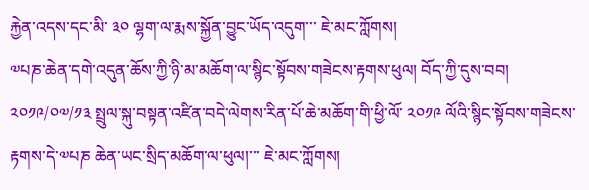རྐྱེན་འདས་དང་མི་ ༣༠ ལྷག་ལ་རྨས་སྐྱོན་བྱུང་ཡོད་འདུག་་་ ཇེ་མང་ཀློགས།
༧པཎ་ཆེན་དགེ་འདུན་ཆོས་ཀྱི་ཉི་མ་མཆོག་ལ་སྙིང་སྟོབས་གཟེངས་རྟགས་ཕུལ། བོད་ཀྱི་དུས་བབ། ༢༠༡༩/༠༧/༡༣ སྤྲུལ་སྐུ་བསྟན་འཛིན་བདེ་ལེགས་རིན་པོ་ཆེ་མཆོག་གི་ཕྱི་ལོ་ ༢༠༡༩ ལོའི་སྙིང་སྟོབས་གཟེངས་རྟགས་དེ་༧པཎ ཆེན་ཡང་སྲིད་མཆོག་ལ་ཕུལ།་་་ ཇེ་མང་ཀློགས།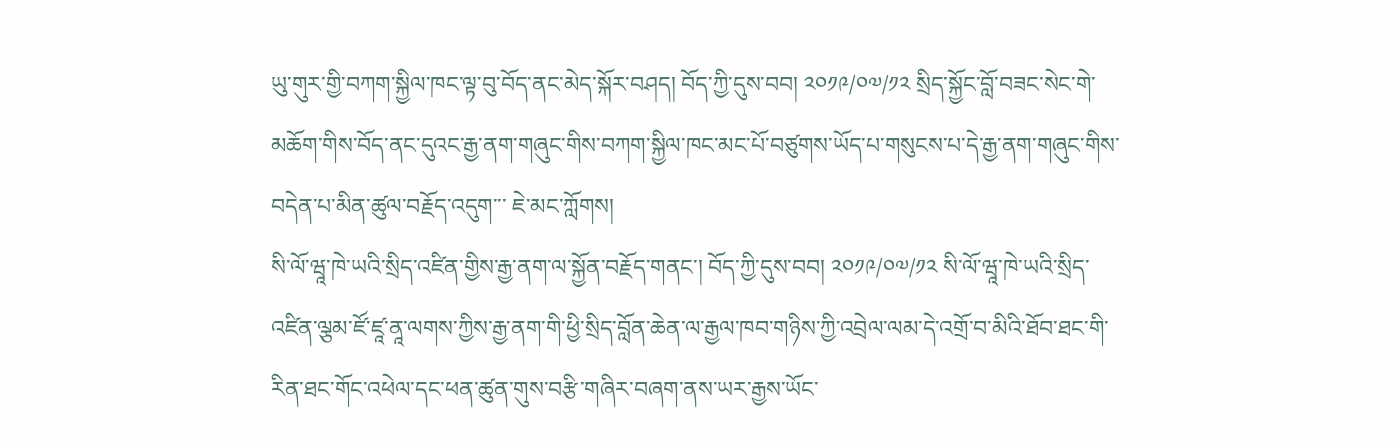ཡུ་གུར་གྱི་བཀག་སྐྱིལ་ཁང་ལྟ་བུ་བོད་ནང་མེད་སྐོར་བཤད། བོད་ཀྱི་དུས་བབ། ༢༠༡༩/༠༧/༡༢ སྲིད་སྐྱོང་བློ་བཟང་སེང་གེ་མཆོག་གིས་བོད་ནང་དུའང་རྒྱ་ནག་གཞུང་གིས་བཀག་སྐྱིལ་ཁང་མང་པོ་བཙུགས་ཡོད་པ་གསུངས་པ་དེ་རྒྱ་ནག་གཞུང་གིས་བདེན་པ་མིན་ཚུལ་བརྗོད་འདུག་་་ ཇེ་མང་ཀློགས།
སི་ལོ་ཝཱ་ཁེ་ཡའི་སྲིད་འཛིན་གྱིས་རྒྱ་ནག་ལ་སྐྱོན་བརྗོད་གནང་། བོད་ཀྱི་དུས་བབ། ༢༠༡༩/༠༧/༡༢ སི་ལོ་ཝཱ་ཁེ་ཡའི་སྲིད་འཛིན་ལྕམ་ཛོ་ཛཱ་ནཱ་ལགས་ཀྱིས་རྒྱ་ནག་གི་ཕྱི་སྲིད་བློན་ཆེན་ལ་རྒྱལ་ཁབ་གཉིས་ཀྱི་འབྲེལ་ལམ་དེ་འགྲོ་བ་མིའི་ཐོབ་ཐང་གི་རིན་ཐང་གོང་འཕེལ་དང་ཕན་ཚུན་གུས་བརྩི་གཞིར་བཞག་ནས་ཡར་རྒྱས་ཡོང་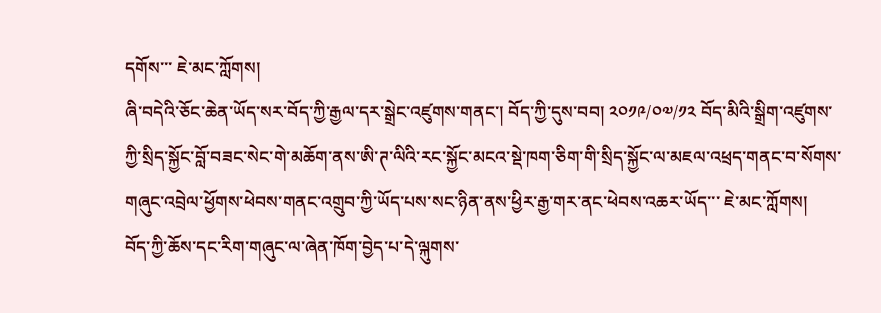དགོས་་་ ཇེ་མང་ཀློགས།
ཞི་བདེའི་ཅོང་ཆེན་ཡོད་སར་བོད་ཀྱི་རྒྱལ་དར་སྒྲེང་འཛུགས་གནང་། བོད་ཀྱི་དུས་བབ། ༢༠༡༩/༠༧/༡༢ བོད་མིའི་སྒྲིག་འཛུགས་ཀྱི་སྲིད་སྐྱོང་བློ་བཟང་སེང་གེ་མཆོག་ནས་ཨི་ཊ་ལིའི་རང་སྐྱོང་མངའ་སྡེ་ཁག་ཅིག་གི་སྲིད་སྐྱོང་ལ་མཇལ་འཕྲད་གནང་བ་སོགས་གཞུང་འབྲེལ་ཕྱོགས་ཕེབས་གནང་འགྲུབ་ཀྱི་ཡོད་པས་སང་ཉིན་ནས་ཕྱིར་རྒྱ་གར་ནང་ཕེབས་འཆར་ཡོད་་་ ཇེ་མང་ཀློགས།
བོད་ཀྱི་ཆོས་དང་རིག་གཞུང་ལ་ཞེན་ཁོག་བྱེད་པ་དེ་ལྐུགས་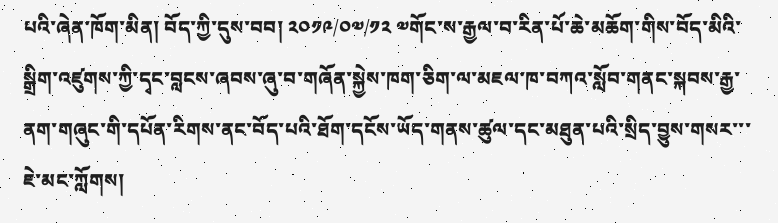པའི་ཞེན་ཁོག་མིན། བོད་ཀྱི་དུས་བབ། ༢༠༡༩/༠༧/༡༢ ༧གོང་ས་རྒྱལ་བ་རིན་པོ་ཆེ་མཆོག་གིས་བོད་མིའི་སྒྲིག་འཛུགས་ཀྱི་དྭང་བླངས་ཞབས་ཞུ་བ་གཞོན་སྐྱེས་ཁག་ཅིག་ལ་མཇལ་ཁ་བཀའ་སློབ་གནང་སྐབས་རྒྱ་ནག་གཞུང་གི་དཔོན་རིགས་ནང་བོད་པའི་ཐོག་དངོས་ཡོད་གནས་ཚུལ་དང་མཐུན་པའི་སྲིད་བྱུས་གསར་་་ ཇེ་མང་ཀློགས།